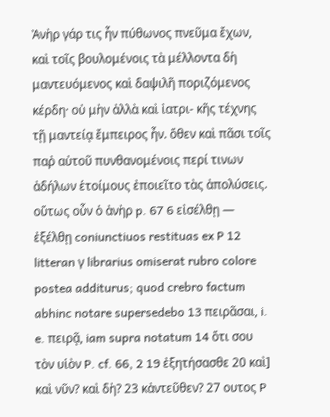Ἀνὴρ γάρ τις ἦν πύθωνος πνεῦμα ἔχων, καὶ τοῖς βουλομένοις τὰ μέλλοντα δὴ μαντευόμενος καὶ δαψιλῆ ποριζόμενος κέρδη· οὐ μὴν ἀλλὰ καὶ ἰατρι- κῆς τέχνης τῇ μαντείᾳ ἔμπειρος ἦν. ὅθεν καὶ πᾶσι τοῖς παῤ αὐτοῦ πυνθανομένοις περί τινων ἀδήλων ἑτοίμους ἐποιεῖτο τὰς ἀπολύσεις. οὕτως οὖν ὁ ἀνὴρ p. 67 6 εἰσέλθῃ — ἐξέλθῃ coniunctiuos restituas ex P 12 litteran γ librarius omiserat rubro colore postea additurus; quod crebro factum abhinc notare supersedebo 13 πειρᾶσαι, i. e. πειρᾷ, iam supra notatum 14 ὅτι σου τὸν υἱὸν P. cf. 66, 2 19 ἐξητήσασθε 20 καὶ] καὶ νῦν? καὶ δὴ? 23 κἀντεῦθεν? 27 ουτος P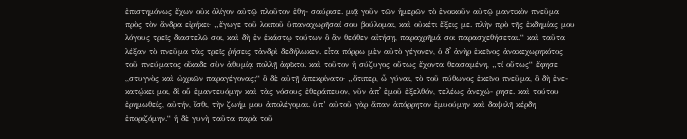ἐπιστημόνως ἔχων οὐκ ὀλίγον αὐτῷ πλοῦτον ἐθη- σαύρισε. μιᾷ γοῦν τῶν ἡμερῶν τὸ ἐνοικοῦν αὐτῷ μαντικὸν πνεῦμα πρὸς τὸν ἄνδρα εἰρήκει· „ἔγωγε τοῦ λοιποῦ ὑπαναχωρῆσαί σου βούλομαι, καὶ οὐκέτι ἕξεις με. πλὴν πρὸ τῆς ἐκδημίας μου λόγους τρεῖς διαστελῶ σοι, καὶ δὴ ἐν ἑκάστῳ τούτων ὃ ἂν θεόθεν αἰτήσῃ, παραχρῆμά σοι παρασχεθήσεται.“ καὶ ταῦτα λέξαν τὸ πνεῦμα τὰς τρεῖς ῥήσεις τἀνδρὶ δεδήλωκεν. εἶτα πόρρω μὲν αὐτὸ γέγονεν, ὁ δʼ ἀνὴρ ἐκεῖνος ἀνακεχωρηκότος τοῦ πνεύματος οἴκαδε σὺν ἀθυμίᾳ πολλῇ ἀφῖκτο. καὶ τοῦτον ἡ σύζυγος οὕτως ἔχοντα θεασαμένη, „τί οὕτως“ ἔφησε ,,στυγνὸς καὶ ὠχριῶν παραγέγονας;“ ὃ δὲ αὐτῇ ἀπεκρίνατο· „ὅτιπερ, ὦ γύναι, τὸ τοῦ πύθωνος ἐκεῖνο πνεῦμα, ὃ δὴ ἐνε- κατῴκει μοι, δἰ οὗ ἐμαντευόμην καὶ τὰς νόσους ἐθεράπευον, νῦν ἀπʼ ἐμοῦ ἐξελθόν, τελέως ἀνεχώ- ρησε. καὶ τούτου ἐρημωθείς, αὐτήν, ἴσθι, τὴν ζωήμ μου ἀπολέγομαι. ὑπ’ αὐτοῦ γὰρ ἅπαν ἀπόρρητον ἐμυούμην καὶ δαψιλῆ κέρδη ἐποριζόμην.“ ἡ δὲ γυνὴ ταῦτα παρὰ τοῦ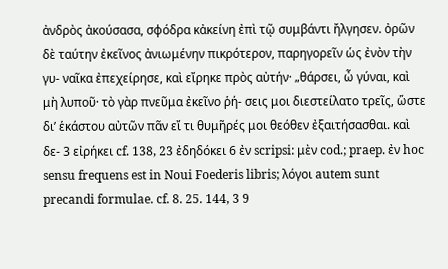ἀνδρὸς ἀκούσασα, σφόδρα κἀκείνη ἐπὶ τῷ συμβάντι ἤλγησεν. ὀρῶν δὲ ταύτην ἐκεῖνος ἀνιωμένην πικρότερον, παρηγορεῖν ὡς ἐνὸν τὴν γυ- ναῖκα ἐπεχείρησε, καὶ εἴρηκε πρὸς αὐτήν· „θάρσει, ὦ γύναι, καὶ μὴ λυποῦ· τὸ γὰρ πνεῦμα ἐκεῖνο ῥή- σεις μοι διεστείλατο τρεῖς, ὥστε διʼ ἑκάστου αὐτῶν πᾶν εἴ τι θυμῆρές μοι θεόθεν ἐξαιτήσασθαι. καὶ δε- 3 εἰρήκει cf. 138, 23 ἐδηδόκει 6 ἐν scripsi: μὲν cod.; praep. ἐν hoc sensu frequens est in Noui Foederis libris; λόγοι autem sunt precandi formulae. cf. 8. 25. 144, 3 9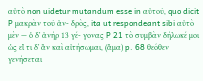αὐτὸ non uidetur mutandum esse in αὐτοῦ, quo dicit P μακρὰν τοῦ ἀν- δρὸς, ita ut respondeant sibi αὐτὸ μὲν — ὁ δʼ ἀνήρ 13 γέ- γονας P 21 τὸ συμβὰν δήλωκέ μοι ὡς εἴ τι δʼ ἂν καὶ αἰτήσωμαι, (ἅμα) p. 68 θεόθεν γενήσεται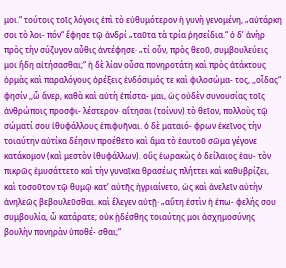μοι.“ τούτοις τοῖς λόγοις ἐπὶ τὸ εὐθυμότερον ἡ γυνὴ γενομένη, „αὐτάρκη σοι τὸ λοι- πόν“ ἔφησε τῷ ἀνδρί „ταῦτα τὰ τρία ῥησείδια.“ ὁ δʼ ἀνὴρ πρὸς τὴν σύζυγον αὖθις ἀντέφησε· „τί οὖν, πρὸς θεοῦ, συμβουλεύεις μοι ἤδη αἰτήσασθαι;“ ἡ δὲ λίαν οὖσα πονηροτάτη καὶ πρὸς ἀτάκτους ὁρμὰς καὶ παραλόγους ὀρέξεις ἐνδόσιμός τε καὶ φιλοσώμα- τος, ,,οἶδας“ φησίν ,,ὦ ἄνερ, καθὰ καὶ αὐτὴ ἐπίστα- μαι, ὡς οὐδὲν συνουσίας τοῖς ἀνθρώποις προσφι- λέστερον· αἴτησαι (τοίνυν) τὸ θεῖον, πολλοὺς τῷ σώματί σου ἰθυφάλλους ἐπιφυῆναι. ὀ δὲ ματαιό- φρων ἐκεῖνος τὴν τοιαύτην αὐτίκα δέησιν προέθετο καὶ ἅμα τὸ ἑαυτοῦ σῶμα γέγονε κατάκομον (καὶ μεστὸν ἰθυφάλλων). οὓς ἑωρακὼς ὁ δείλαιος ἑαυ- τὸν πικρῶς ἐμυσάττετο καὶ τὴν γυναῖκα θρασέως πλήττει καὶ καθυβρίζει, καὶ τοσοῦτον τῷ θυμῷ κατʼ αὐτῆς ἠγριαίνετο, ὡς καὶ ἀνελεῖν αὐτὴν ἀνηλεῶς βεβουλεῦσθαι. καὶ ἔλεγεν αὐτῇ· „αὕτη ἐστὶν ἡ ἐπω- φελής σου συμβουλία, ὦ κατάρατε; οὐκ ᾐδέσθης τοιαύτης μοι ἀσχημοσύνης βουλὴν πονηρὰν ὑποθέ- σθαι;“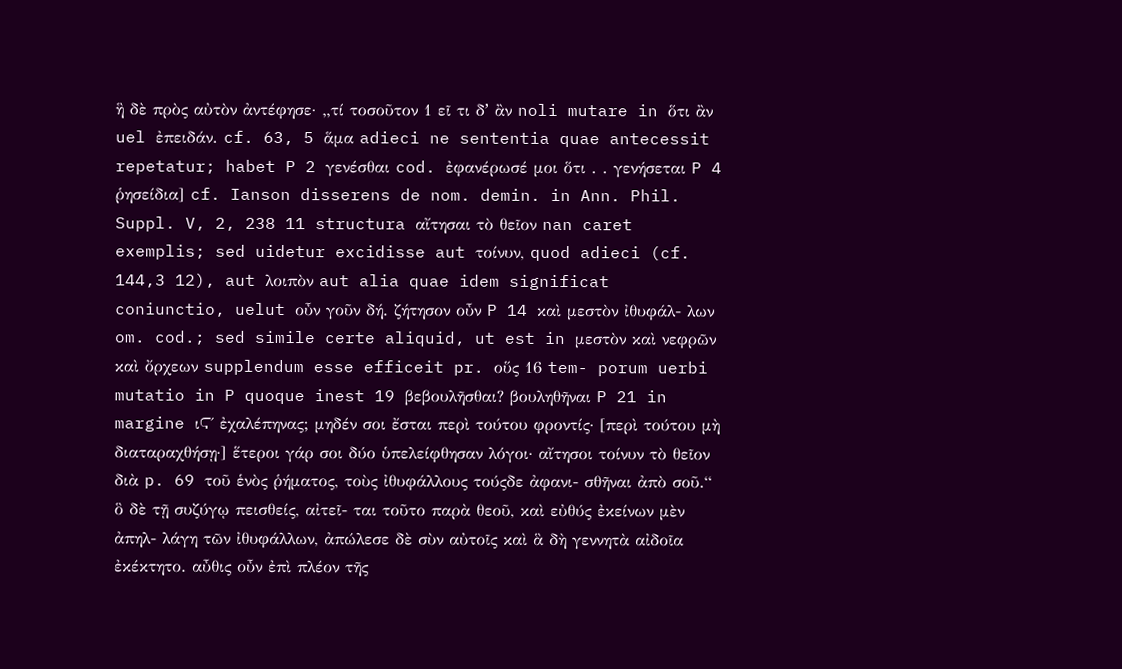ἣ δὲ πρὸς αὐτὸν ἀντέφησε· „τί τοσοῦτον 1 εῖ τι δʼ ἂν noli mutare in ὅτι ἂν uel ἐπειδάν. cf. 63, 5 ἅμα adieci ne sententia quae antecessit repetatur; habet P 2 γενέσθαι cod. ἐφανέρωσέ μοι ὅτι . . γενήσεται P 4 ῥησείδια] cf. Ianson disserens de nom. demin. in Ann. Phil. Suppl. V, 2, 238 11 structura αἴτησαι τὸ θεῖον nan caret exemplis; sed uidetur excidisse aut τοίνυν, quod adieci (cf. 144,3 12), aut λοιπὸν aut alia quae idem significat coniunctio, uelut οὖν γοῦν δή. ζήτησον οὖν P 14 καὶ μεστὸν ἰθυφάλ- λων om. cod.; sed simile certe aliquid, ut est in μεστὸν καὶ νεφρῶν καὶ ὄρχεων supplendum esse efficeit pr. οὕς 16 tem- porum uerbi mutatio in P quoque inest 19 βεβουλῆσθαι? βουληθῆναι P 21 in margine ιϚ΄ ἐχαλέπηνας; μηδέν σοι ἔσται περὶ τούτου φροντίς· [περὶ τούτου μὴ διαταραχθήσῃ·] ἕτεροι γάρ σοι δύο ὑπελείφθησαν λόγοι· αἴτησοι τοίνυν τὸ θεῖον διὰ p. 69 τοῦ ἑνὸς ῥήματος, τοὺς ἰθυφάλλους τούςδε ἀφανι- σθῆναι ἀπὸ σοῦ.“ ὃ δὲ τῇ συζύγῳ πεισθείς, αἰτεῖ- ται τοῦτο παρὰ θεοῦ, καὶ εὐθύς ἐκείνων μὲν ἀπηλ- λάγη τῶν ἰθυφάλλων, ἀπώλεσε δὲ σὺν αὐτοῖς καὶ ἃ δὴ γεννητὰ αἰδοῖα ἐκέκτητο. αὖθις οὖν ἐπὶ πλέον τῆς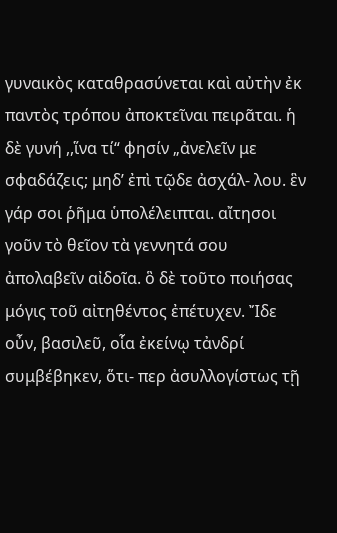γυναικὸς καταθρασύνεται καὶ αὐτὴν ἐκ παντὸς τρόπου ἀποκτεῖναι πειρᾶται. ἡ δὲ γυνή ,,ἵνα τί“ φησίν „ἀνελεῖν με σφαδάζεις; μηδʼ ἐπὶ τῷδε ἀσχάλ- λου. ἓν γάρ σοι ῥῆμα ὑπολέλειπται. αἴτησοι γοῦν τὸ θεῖον τὰ γεννητά σου ἀπολαβεῖν αἰδοῖα. ὃ δὲ τοῦτο ποιήσας μόγις τοῦ αἰτηθέντος ἐπέτυχεν. Ἴδε οὖν, βασιλεῦ, οἷα ἐκείνῳ τἀνδρί συμβέβηκεν, ὅτι- περ ἀσυλλογίστως τῇ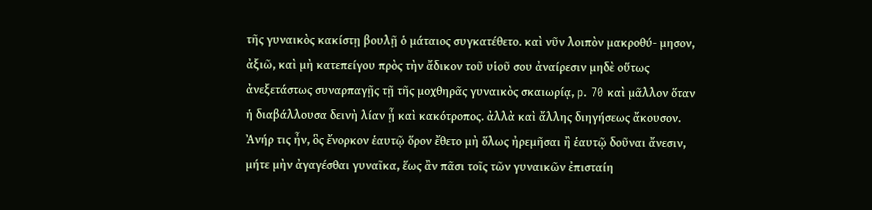τῆς γυναικὸς κακίστῃ βουλῇ ὁ μάταιος συγκατέθετο. καὶ νῦν λοιπὸν μακροθύ- μησον, ἀξιῶ, καὶ μὴ κατεπείγου πρὸς τὴν ἄδικον τοῦ υἱοῦ σου ἀναίρεσιν μηδὲ οὕτως ἀνεξετάστως συναρπαγῇς τῇ τῆς μοχθηρᾶς γυναικὸς σκαιωρίᾳ, p. 70 καὶ μᾶλλον ὅταν ἡ διαβάλλουσα δεινὴ λίαν ᾖ καὶ κακότροπος. ἀλλὰ καὶ ἄλλης διηγήσεως ἄκουσον. Ἀνήρ τις ἦν, ὃς ἔνορκον ἑαυτῷ ὅρον ἔθετο μὴ ὅλως ἠρεμῆσαι ἢ ἑαυτῷ δοῦναι ἄνεσιν, μήτε μὴν ἀγαγέσθαι γυναῖκα, ἕως ἂν πᾶσι τοῖς τῶν γυναικῶν ἐπισταίη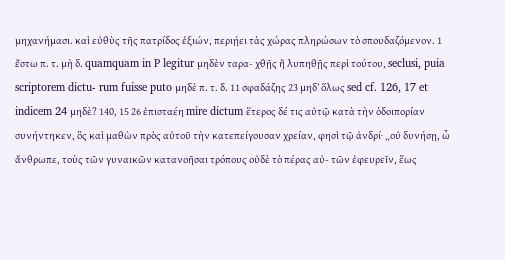μηχανήμασι. καὶ εὐθὺς τῆς πατρίδος ἐξιών, περιῄει τὰς χώρας πληρώσων τὸ σπουδαζόμενον. 1 ἔστω π. τ. μὴ δ. quamquam in P legitur μηδὲν ταρα- χθῇς ἢ λυπηθῇς περὶ τούτου, seclusi, puia scriptorem dictu- rum fuisse puto μηδὲ π. τ. δ. 11 σφαδάζης 23 μηδʼ ὅλως sed cf. 126, 17 et indicem 24 μηδὲ? 140, 15 26 ἐπισταέη mire dictum ἕτερος δέ τις αὐτῷ κατὰ τὴν ὁδοιπορίαν συνήντηκεν, ὃς καὶ μαθὼν πρὸς αὐτοῦ τὴν κατεπείγουσαν χρείαν, φησὶ τῷ ἀνδρί· „οὐ δυνήσῃ, ὦ ἄνθρωπε, τοὺς τῶν γυναικῶν κατανοῆσαι τρόπους οὐδὲ τὸ πέρας αὐ- τῶν ἐφευρεῖν, ἕως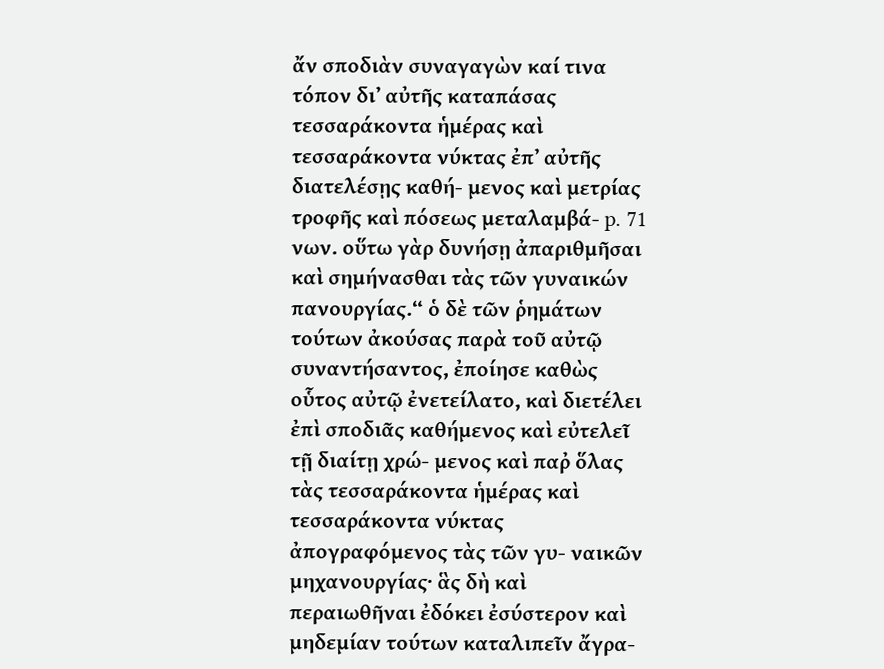ἄν σποδιὰν συναγαγὼν καί τινα τόπον διʼ αὐτῆς καταπάσας τεσσαράκοντα ἡμέρας καὶ τεσσαράκοντα νύκτας ἐπʼ αὐτῆς διατελέσῃς καθή- μενος καὶ μετρίας τροφῆς καὶ πόσεως μεταλαμβά- p. 71 νων. οὕτω γὰρ δυνήσῃ ἀπαριθμῆσαι καὶ σημήνασθαι τὰς τῶν γυναικών πανουργίας.“ ὁ δὲ τῶν ῥημάτων τούτων ἀκούσας παρὰ τοῦ αὐτῷ συναντήσαντος, ἐποίησε καθὼς οὗτος αὐτῷ ἐνετείλατο, καὶ διετέλει ἐπὶ σποδιᾶς καθήμενος καὶ εὐτελεῖ τῇ διαίτῃ χρώ- μενος καὶ παῤ ὅλας τὰς τεσσαράκοντα ἡμέρας καὶ τεσσαράκοντα νύκτας ἀπογραφόμενος τὰς τῶν γυ- ναικῶν μηχανουργίας· ἃς δὴ καὶ περαιωθῆναι ἐδόκει ἐσύστερον καὶ μηδεμίαν τούτων καταλιπεῖν ἄγρα-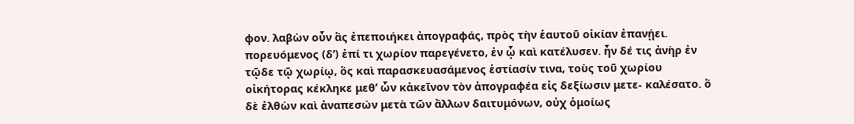φον. λαβὼν οὖν ἃς ἐπεποιήκει ἀπογραφάς, πρὸς τὴν ἑαυτοῦ οἰκίαν ἐπανῄει. πορευόμενος (δʼ) ἐπί τι χωρίον παρεγένετο, ἐν ᾧ καὶ κατέλυσεν. ἦν δέ τις ἀνὴρ ἐν τῷδε τῷ χωρίῳ, ὃς καὶ παρασκευασάμενος ἑστίασίν τινα, τοὺς τοῦ χωρίου οἰκήτορας κέκληκε μεθʼ ὧν κἀκεῖνον τὸν ἀπογραφέα εἰς δεξίωσιν μετε- καλέσατο. ὃ δὲ ἐλθὼν καὶ ἀναπεσών μετὰ τῶν ἄλλων δαιτυμόνων, οὐχ ὁμοίως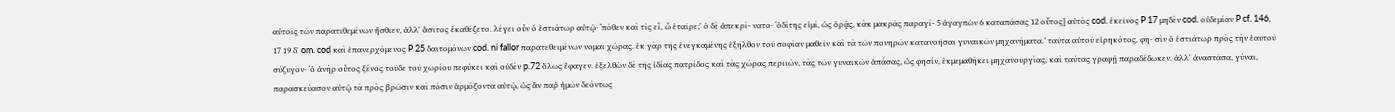αὐτοῖς τῶν παρατιθεμένων ἤσθιεν, ἀλλʼ ἄσιτος ἐκαθέζετο. λέγει οὖν ὁ ἑστιάτωρ αὐτῷ· ‘πόθεν καὶ τίς εἶ, ὦ ἑταῖρε;ʼ ὁ δὲ ἀπεκρί- νατο· ‘ὁδίτης εἰμί, ὡς ὁρᾷς, κὰκ μακρᾶς παραγί- 5 ἀγαγπὼν 6 καταπάσας 12 οὗτος] αὐτὸς cod. ἐκεῖνος P 17 μηδὲν cod. οὐδεμίαν P cf. 146, 17 19 δʼ om. cod καὶ ἐπανερχόμενος P 25 δαιτομόνων cod. ni fallor παρατεθειμένων νομαι χώρας. ἐκ γὰρ τῆς ἐνεγκαμένης ἐξῆλθον τοῦ σοφίαν μαθεῖν καὶ τὰ τῶν πονηρῶν κατανοῆσαι γυναικῶν μηχανήματα.’ ταῦτα αὐτοῦ εἰρηκότος, φη- σὶν ὁ ἑστιάτωρ πρὸς τὴν ἑαυτοῦ σύζυγον· ‘ὁ ἀνὴρ οὗτος ξένος τοῦδε τοῦ χωρίου πεφύκει καὶ οὐδὲν p.72 ὅλως ἔφαγεν. ἐξελθὼν δὲ τῆς ἰδίας πατρίδος καὶ τὰς χώρας περιιών, τὰς τῶν γυναικῶν ἁπάσας, ὡς φησίν, ἐκμεμαθήκει μηχανουργὶας, καὶ ταύτας γραφῇ παραδέδωκεν. ἀλλʼ ἀναστᾶσα, γύναι, παρασκεύασον αὐτῷ τὰ πρὸς βρῶσιν καὶ πόσιν ἁρμόζοντα αὐτῷ, ὡς ἂν παῤ ἡμῶν δεόντως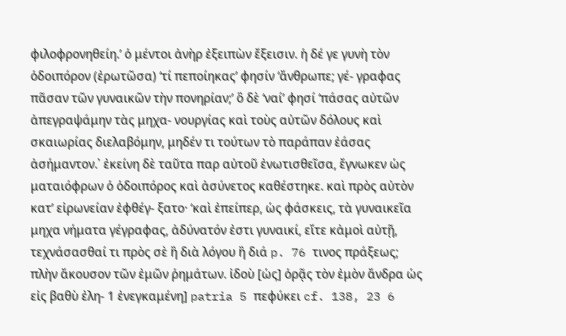φιλοφρονηθείη.’ ὁ μέντοι ἀνὴρ ἐξειπὼν ἔξεισιν. ἡ δέ γε γυνὴ τὸν ὁδοιπόρον (ἐρωτῶσα) ‘τί πεποίηκαςʼ φησίν ‘ἄνθρωπε; γέ- γραφας πᾶσαν τῶν γυναικῶν τὴν πονηρίαν;ʼ ὃ δὲ ‘ναί’ φησί ‘πάσας αὐτῶν ἀπεγραψάμην τὰς μηχα- νουργίας καὶ τοὺς αὐτῶν δόλους καὶ σκαιωρίας διελαβόμην, μηδέν τι τούτων τὸ παράπαν ἐάσας ἀσήμαντον.᾿ ἐκείνη δὲ ταῦτα παρ αὐτοῦ ἐνωτισθεῖσα, ἔγνωκεν ὡς ματαιόφρων ὁ ὁδοιπόρος καὶ ἀσύνετος καθέστηκε. καὶ πρὸς αὐτὸν κατʼ εἰρωνείαν ἐφθέγ- ξατο· ‘καὶ ἐπείπερ, ὡς φάσκεις, τὰ γυναικεῖα μηχα νήματα γέγραφας, ἀδύνατόν ἐστι γυναικί, εἴτε κἀμοὶ αὐτῇ, τεχνάσασθαί τι πρὸς σὲ ἢ διὰ λόγου ἢ διά p. 76 τινος πράξεως; πλὴν ἄκουσον τῶν ἐμῶν ῥημάτων. ἰδοὺ [ὡς] ὁρᾷς τὸν ἐμὸν ἄνδρα ὡς εἰς βαθὺ ἐλη- 1 ἐνεγκαμένη] patria 5 πεφύκει cf. 138, 23 6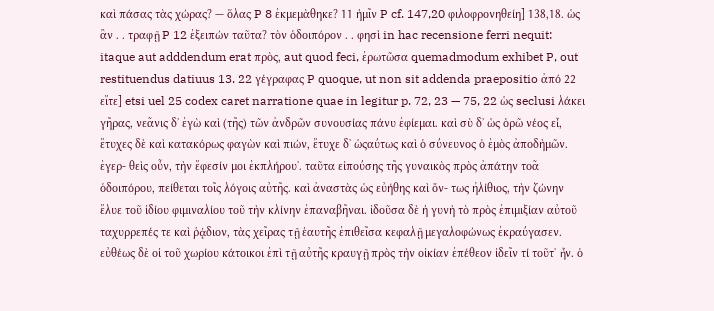καὶ πάσας τὰς χώρας? — ὅλας P 8 ἐκμεμὰθηκε? 11 ἡμῖν P cf. 147,20 φιλοφρονηθείη] 138,18. ὡς ἂν . . τραφῇ P 12 ἐξειπών ταῦτα? τὸν ὁδοιπόρον . . φησὶ in hac recensione ferri nequit: itaque aut adddendum erat πρὸς, aut quod feci, ἐρωτῶσα quemadmodum exhibet P, out restituendus datiuus 13. 22 γέγραφας P quoque, ut non sit addenda praepositio ἀπό 22 εἴτε] etsi uel 25 codex caret narratione quae in legitur p. 72, 23 — 75, 22 ὡς seclusi λάκει γῆρας, νεᾶνις δʼ ἐγὼ καὶ (τῆς) τῶν ἀνδρῶν συνουσίας πάνυ ἐφίεμαι. καὶ σὺ δʼ ὡς ὁρῶ νέος εἶ, ἔτυχες δὲ καὶ κατακόρως φαγὼν καὶ πιών, ἔτυχε δʼ ὡςαύτως καὶ ὁ σύνευνος ὁ ἐμὸς ἀποδὴμῶν. ἐγερ- θεὶς οὖν, τὴν ἔφεσίν μοι ἐκπλήρουʼ. ταῦτα εἰπούσης τῆς γυναικὸς πρὸς ἀπάτην τοᾶ ὁδοιπόρου, πείθεται τοῖς λόγοις αὐτῆς. καὶ ἀναστὰς ὡς εὐήθης καὶ ὄν- τως ἠλίθιος, τὴν ζώνην ἔλυε τοῦ ἰδίου φιμιναλίου τοῦ τὴν κλίνην ἐπαναβῆναι. ἰδοῦσα δὲ ἡ γυνὴ τὸ πρὸς ἐπιμιξίαν αὐτοῦ ταχυρρεπές τε καὶ ῥᾴδιον, τὰς χεῖρας τῇ ἑαυτῆς ἐπιθεῖσα κεφαλῇ μεγαλοφώνως ἐκραύγασεν. εὐθέως δὲ οἱ τοῦ χωρίου κάτοικοι ἐπὶ τῇ αὐτῆς κραυγῇ πρὸς τὴν οἰκίαν ἐπέθεον ἰδεῖν τί τοῦτʼ ἦν. ὁ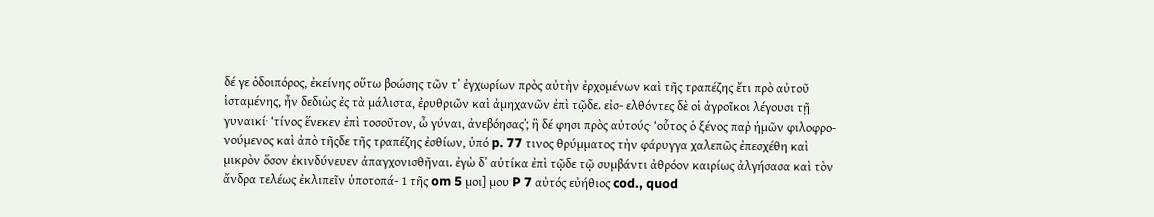δέ γε ὁδοιπόρος, ἐκείνης οὕτω βοώσης τῶν τʼ ἐγχωρίων πρὸς αὐτὴν ἐρχομένων καὶ τῆς τραπέζης ἔτι πρὸ αὐτοῦ ἱσταμένης, ἦν δεδιὼς ἐς τὰ μάλιστα, ἐρυθριῶν καὶ ἀμηχανῶν ἐπὶ τῷδε. εἰσ- ελθόντες δὲ οἱ ἀγροῖκοι λέγουσι τῇ γυναικί· ‘τίνος ἕνεκεν ἐπὶ τοσοῦτον, ὦ γύναι, ἀνεβόησας᾿; ἣ δέ φησι πρὸς αὐτούς· ‘οὗτος ὁ ξένος παῤ ἡμῶν φιλοφρο- νούμενος καὶ ἀπὸ τῆςδε τῆς τραπέζης ἐσθίων, ὑπό p. 77 τινος θρύμματος τὴν φάρυγγα χαλεπῶς ἐπεσχέθη καὶ μικρὸν ὅσον ἐκινδύνευεν ἀπαγχονισθῆναι. ἐγὼ δʼ αὐτίκα ἐπὶ τῷδε τῷ συμβάντι ἀθρόον καιρίως ἀλγήσασα καὶ τὸν ἄνδρα τελέως ἐκλιπεῖν ὑποτοπά- 1 τῆς om 5 μοι] μου P 7 αὐτός εὐήθιος cod., quod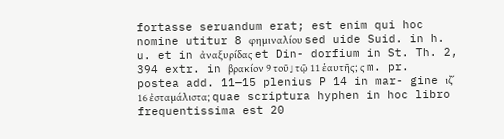fortasse seruandum erat; est enim qui hoc nomine utitur 8 φημιναλίου sed uide Suid. in h. u. et in ἀναξυρίδας et Din- dorfium in St. Th. 2, 394 extr. in βρακίον 9 τοῦ⌋ τῷ 11 ἑαυτῆς; ς m. pr. postea add. 11—15 plenius P 14 in mar- gine ιζ΄ 16 ἐσταμάλιστα; quae scriptura hyphen in hoc libro frequentissima est 20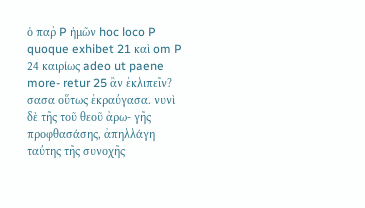ὁ παῤ P ἡμῶν hoc loco P quoque exhibet 21 καὶ om P 24 καιρίως adeo ut paene more- retur 25 ἂν ἐκλιπεῖν? σασα οὕτως ἐκραύγασα. νυνὶ δὲ τῆς τοῦ θεοῦ ἀρω- γῆς προφθασάσης, ἀπηλλάγη ταύτης τῆς συνοχῆς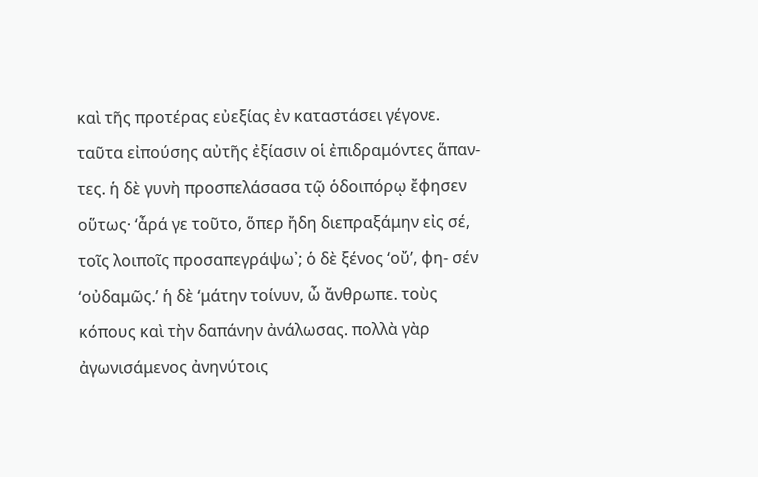καὶ τῆς προτέρας εὐεξίας ἐν καταστάσει γέγονε. ταῦτα εἰπούσης αὐτῆς ἐξίασιν οἱ ἐπιδραμόντες ἅπαν- τες. ἡ δὲ γυνὴ προσπελάσασα τῷ ὁδοιπόρῳ ἔφησεν οὕτως· ‘ἆρά γε τοῦτο, ὅπερ ἤδη διεπραξάμην εἰς σέ, τοῖς λοιποῖς προσαπεγράψω᾿; ὁ δὲ ξένος ‘οὔ’, φη- σέν ‘οὐδαμῶς.’ ἡ δὲ ‘μάτην τοίνυν, ὦ ἄνθρωπε. τοὺς κόπους καὶ τὴν δαπάνην ἀνάλωσας. πολλὰ γὰρ ἀγωνισάμενος ἀνηνύτοις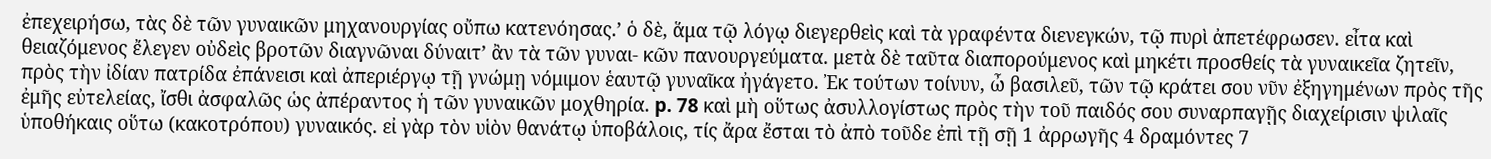ἐπεχειρήσω, τὰς δὲ τῶν γυναικῶν μηχανουργίας οὔπω κατενόησας.ʼ ὁ δὲ, ἅμα τῷ λόγῳ διεγερθεὶς καὶ τὰ γραφέντα διενεγκών, τῷ πυρὶ ἀπετέφρωσεν. εἶτα καὶ θειαζόμενος ἔλεγεν οὐδεὶς βροτῶν διαγνῶναι δύναιτʼ ἂν τὰ τῶν γυναι- κῶν πανουργεύματα. μετὰ δὲ ταῦτα διαπορούμενος καὶ μηκέτι προσθείς τὰ γυναικεῖα ζητεῖν, πρὸς τὴν ἰδίαν πατρίδα ἐπάνεισι καὶ ἀπεριέργῳ τῇ γνώμῃ νόμιμον ἑαυτῷ γυναῖκα ἠγάγετο. Ἐκ τούτων τοίνυν, ὦ βασιλεῦ, τῶν τῷ κράτει σου νῦν ἐξηγημένων πρὸς τῆς ἐμῆς εὐτελείας, ἴσθι ἀσφαλῶς ὡς ἀπέραντος ἡ τῶν γυναικῶν μοχθηρία. p. 78 καὶ μὴ οὕτως ἀσυλλογίστως πρὸς τὴν τοῦ παιδός σου συναρπαγῇς διαχείρισιν ψιλαῖς ὑποθήκαις οὕτω (κακοτρόπου) γυναικός. εἰ γὰρ τὸν υἱὸν θανάτῳ ὑποβάλοις, τίς ἄρα ἔσται τὸ ἀπὸ τοῦδε ἐπὶ τῇ σῇ 1 ἀρρωγῆς 4 δραμόντες 7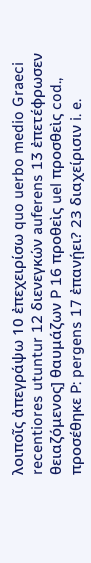λοιποῖς ἀπεγράψω 10 ἐπεχειρίσω quo uerbo medio Graeci recentiores utuntur 12 διενεγκών auferens 13 ἐπετέφρωσεν θειαζόμενος] θαυμάζων P 16 προθεὶς uel προσθεὶς cod., προσέθηκε P: pergens 17 ἐπανῄει? 23 διαχείρισιν i. e.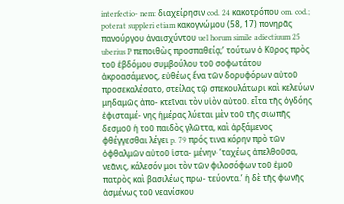interfectio- nem: διαχείρησιν cod. 24 κακοτρόπου om. cod.; poterat suppleri etiam κακογνώμου (58, 17) πονηρᾶς πανούργου ἀναισχύντου uel horum simile adiectiuum 25 uberius P πεποιθὼς προσπαθείᾳ;’ τούτων ὁ Κῦρος πρὸς τοῦ ἑβδόμου συμβούλου τοῦ σοφωτάτου ἀκροασάμενος, εὐθέως ἕνα τῶν δορυφόρων αὐτοῦ προσεκαλέσατο, στείλας τῷ σπεκουλάτωρι καὶ κελεύων μηδαμῶς ἀπο- κτεῖναι τὸν υἱὸν αὐτοῦ. εἶτα τῆς ὀγδόης ἐφισταμέ- νης ἡμέρας λύεται μὲν τοῦ τῆς σιωπῆς δεσμοῦ ἡ τοῦ παιδὸς γλῶττα, καὶ ἀρξάμενος φθέγγεσθαι λέγει p. 79 πρός τινα κόρην πρὸ τῶν ὀφθαλμῶν αὐτοῦ ἱστα- μένην· ‘ταχέως ἀπελθοῦσα, νεᾶνις, κάλεσόν μοι τὸν τῶν φιλοσόφων τοῦ ἐμοῦ πατρὸς καὶ βασιλέως πρω- τεύοντα.’ ἡ δὲ τῆς φωνῆς ἀσμένως τοῦ νεανίσκου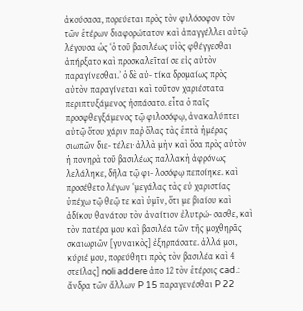ἀκούσασα, πορεύεται πρὸς τὸν φιλόσοφον τὸν τῶν ἑτέρων διαφορώτατον καὶ ἀπαγγέλλει αὐτῷ λέγουσα ὡς ‘ὁ τοῦ βασιλέως υἱὸς φθέγγεσθαι ἀπήρξατο καὶ προσκαλεῖταί σε εἰς αὐτὸν παραγίνεσθαι.ʼ ὁ δὲ αὐ- τίκα δρομαίως πρὸς αὐτὸν παραγίνεται καὶ τοῦτον χαριέστατα περιπτυξάμενος ἠσπάσατο. εἶτα ὁ παῖς προσφθεγξάμενος τῷ φιλοσόφῳ, ἀνακαλύπτει αὐτῷ ὅτου χάριν παῤ ὅλας τὰς ἑπτὰ ἡμέρας σιωπῶν διε- τέλει· ἀλλὰ μὴν καὶ ὅσα πρὸς αὐτὸν ἡ πονηρὰ τοῦ βασιλέως παλλακὴ ἀφρόνως λελάληκε, δῆλα τῷ φι- λοσόφῳ πεποίηκε. καὶ προσέθετο λέγων ‘μεγάλας τὰς εὐ χαριστίας ὑπέχω τῷ θεῷ τε καὶ ὑμῖν, ὅτι με βιαίου καὶ ἀδίκου θανάτου τὸν ἀναίτιον ἐλυτρώ- σασθε, καὶ τὸν πατέρα μου καὶ βασιλέα τῶν τῆς μοχθηρᾶς σκαιωριῶν [γυναικὸς] ἐξηρπάσατε. ἀλλά μοι, κύριέ μου, πορεύθητι πρὸς τὸν βασιλέα καὶ 4 στείλας] noli addere ἀπο 12 τὸν ἑτέροις cad.: ἄνδρα τῶν ἄλλων P 15 παραγενέσθαι P 22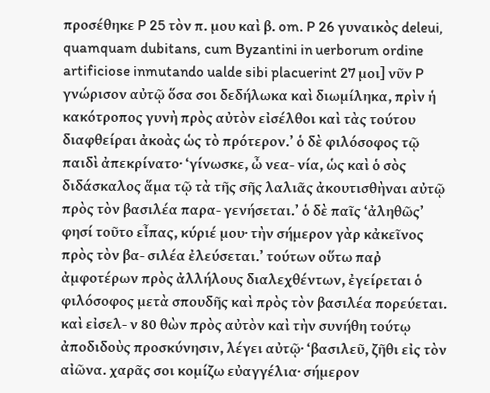προσέθηκε P 25 τὸν π. μου καὶ β. om. P 26 γυναικὸς deleui, quamquam dubitans, cum Byzantini in uerborum ordine artificiose inmutando ualde sibi placuerint 27 μοι] νῦν P γνώρισον αὐτῷ ὅσα σοι δεδήλωκα καὶ διωμίληκα, πρὶν ἡ κακότροπος γυνὴ πρὸς αὐτὸν εἰσέλθοι καὶ τὰς τούτου διαφθείραι ἀκοὰς ὡς τὸ πρότερον.’ ὁ δὲ φιλόσοφος τῷ παιδὶ ἀπεκρίνατο· ‘γίνωσκε, ὦ νεα- νία, ὡς καὶ ὁ σὸς διδάσκαλος ἅμα τῷ τὰ τῆς σῆς λαλιᾶς ἀκουτισθὴναι αὐτῷ πρὸς τὸν βασιλέα παρα- γενήσεται.’ ὁ δὲ παῖς ‘ἀληθῶς’ φησί τοῦτο εἶπας, κύριέ μου· τὴν σήμερον γὰρ κἀκεῖνος πρὸς τὸν βα- σιλέα ἐλεύσεται.’ τούτων οὕτω παῤ ἀμφοτέρων πρὸς ἀλλήλους διαλεχθέντων, ἐγείρεται ὁ φιλόσοφος μετὰ σπουδῆς καὶ πρὸς τὸν βασιλέα πορεύεται. καὶ εἰσελ- ν 80 θὼν πρὸς αὐτὸν καὶ τὴν συνήθη τούτῳ ἀποδιδοὺς προσκύνησιν, λέγει αὐτῷ· ‘βασιλεῦ, ζῆθι εἰς τὸν αἰῶνα. χαρᾶς σοι κομίζω εὐαγγέλια· σήμερον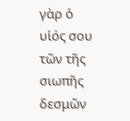γὰρ ὁ υἱός σου τῶν τῆς σιωπῆς δεσμῶν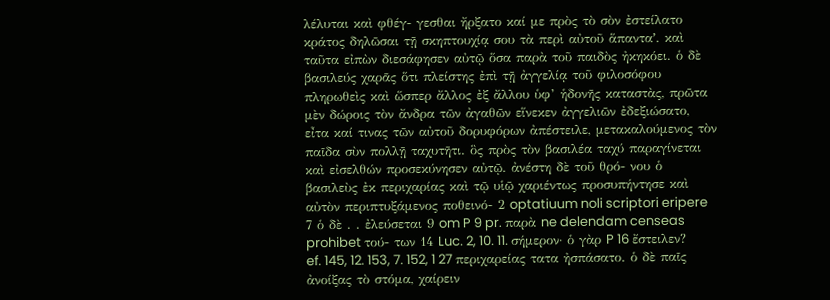λέλυται καὶ φθέγ- γεσθαι ἤρξατο καί με πρὸς τὸ σὸν ἐστείλατο κράτος δηλῶσαι τῇ σκηπτουχίᾳ σου τὰ περὶ αὐτοῦ ἅπανταʼ. καὶ ταῦτα εἰπὼν διεσάφησεν αὐτῷ ὅσα παρὰ τοῦ παιδὸς ἠκηκόει. ὁ δὲ βασιλεύς χαρᾶς ὅτι πλείστης ἐπὶ τῇ ἀγγελίᾳ τοῦ φιλοσόφου πληρωθεὶς καὶ ὥσπερ ἄλλος ἐξ ἄλλου ὑφ’ ἡδονῆς καταστὰς, πρῶτα μὲν δώροις τὸν ἄνδρα τῶν ἀγαθῶν εἵνεκεν ἀγγελιῶν ἐδεξιώσατο, εἶτα καί τινας τῶν αὐτοῦ δορυφόρων ἀπέστειλε, μετακαλούμενος τὸν παῖδα σὺν πολλῇ ταχυτῆτι. ὃς πρὸς τὸν βασιλέα ταχύ παραγίνεται καὶ εἰσελθών προσεκύνησεν αὐτῷ. ἀνέστη δὲ τοῦ θρό- νου ὁ βασιλεὺς ἐκ περιχαρίας καὶ τῷ υἱῷ χαριέντως προσυπήντησε καὶ αὐτὸν περιπτυξάμενος ποθεινό- 2 optatiuum noli scriptori eripere 7 ὁ δὲ . . ἐλεύσεται 9 om P 9 pr. παρὰ ne delendam censeas prohibet τού- των 14 Luc. 2, 10. 11. σήμερον· ὁ γὰρ P 16 ἔστειλεν? ef. 145, 12. 153, 7. 152, 1 27 περιχαρείας τατα ἠσπάσατο. ὁ δὲ παῖς ἀνοίξας τὸ στόμα, χαίρειν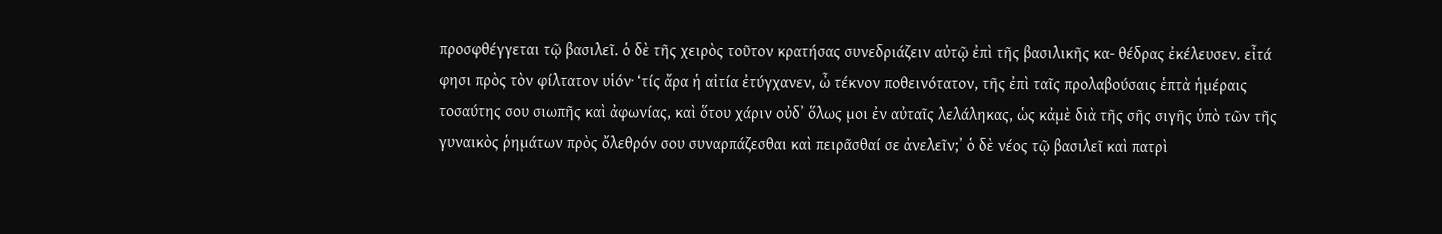προσφθέγγεται τῷ βασιλεῖ. ὁ δὲ τῆς χειρὸς τοῦτον κρατήσας συνεδριάζειν αὐτῷ ἐπὶ τῆς βασιλικῆς κα- θέδρας ἐκέλευσεν. εἶτά φησι πρὸς τὸν φίλτατον υἱόν· ‘τίς ἄρα ἡ αἰτία ἐτύγχανεν, ὦ τέκνον ποθεινότατον, τῆς ἐπὶ ταῖς προλαβούσαις ἑπτὰ ἡμέραις τοσαύτης σου σιωπῆς καὶ ἀφωνίας, καὶ ὅτου χάριν οὐδʼ ὅλως μοι ἐν αὐταῖς λελάληκας, ὡς κἀμὲ διὰ τῆς σῆς σιγῆς ὑπὸ τῶν τῆς γυναικὸς ῥημάτων πρὸς ὄλεθρόν σου συναρπάζεσθαι καὶ πειρᾶσθαί σε ἀνελεῖν;ʼ ὁ δὲ νέος τῷ βασιλεῖ καὶ πατρὶ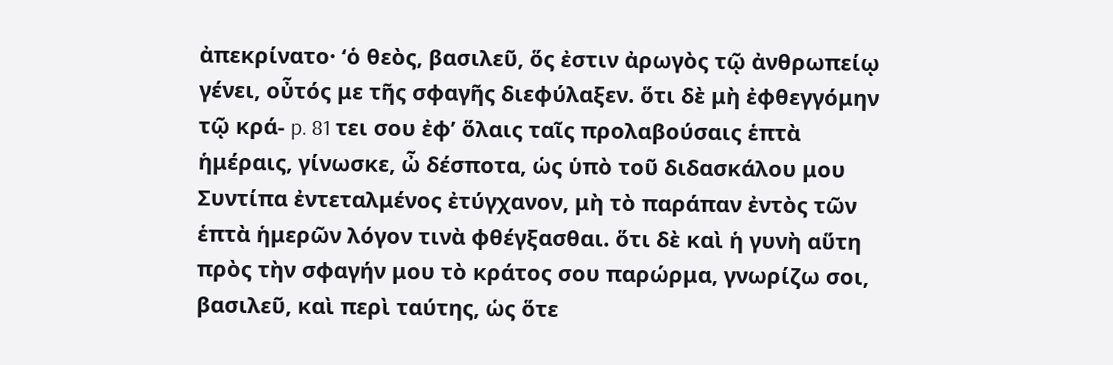ἀπεκρίνατο· ‘ὁ θεὸς, βασιλεῦ, ὅς ἐστιν ἀρωγὸς τῷ ἀνθρωπείῳ γένει, οὖτός με τῆς σφαγῆς διεφύλαξεν. ὅτι δὲ μὴ ἐφθεγγόμην τῷ κρά- p. 81 τει σου ἐφʼ ὅλαις ταῖς προλαβούσαις ἑπτὰ ἡμέραις, γίνωσκε, ὦ δέσποτα, ὡς ὑπὸ τοῦ διδασκάλου μου Συντίπα ἐντεταλμένος ἐτύγχανον, μὴ τὸ παράπαν ἐντὸς τῶν ἑπτὰ ἡμερῶν λόγον τινὰ φθέγξασθαι. ὅτι δὲ καὶ ἡ γυνὴ αὕτη πρὸς τὴν σφαγήν μου τὸ κράτος σου παρώρμα, γνωρίζω σοι, βασιλεῦ, καὶ περὶ ταύτης, ὡς ὅτε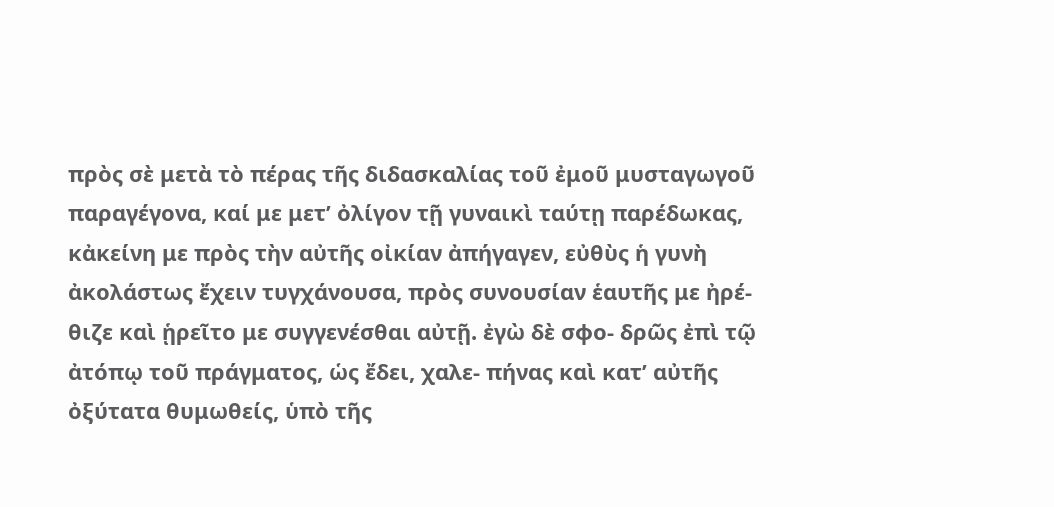πρὸς σὲ μετὰ τὸ πέρας τῆς διδασκαλίας τοῦ ἐμοῦ μυσταγωγοῦ παραγέγονα, καί με μετʼ ὀλίγον τῇ γυναικὶ ταύτῃ παρέδωκας, κἀκείνη με πρὸς τὴν αὐτῆς οἰκίαν ἀπήγαγεν, εὐθὺς ἡ γυνὴ ἀκολάστως ἔχειν τυγχάνουσα, πρὸς συνουσίαν ἑαυτῆς με ἠρέ- θιζε καὶ ᾑρεῖτο με συγγενέσθαι αὐτῇ. ἐγὼ δὲ σφο- δρῶς ἐπὶ τῷ ἀτόπῳ τοῦ πράγματος, ὡς ἔδει, χαλε- πήνας καὶ κατʼ αὐτῆς ὀξύτατα θυμωθείς, ὑπὸ τῆς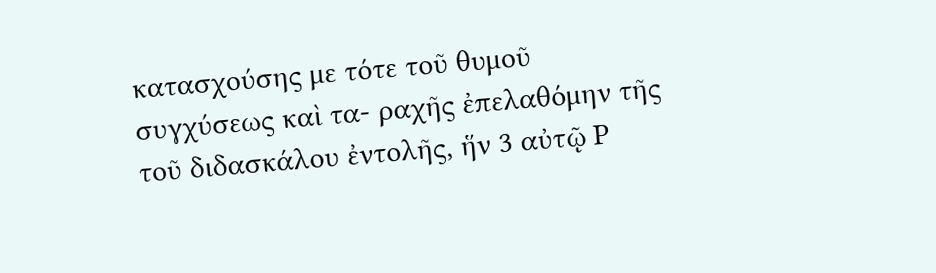κατασχούσης με τότε τοῦ θυμοῦ συγχύσεως καὶ τα- ραχῆς ἐπελαθόμην τῆς τοῦ διδασκάλου ἐντολῆς, ἥν 3 αὐτῷ P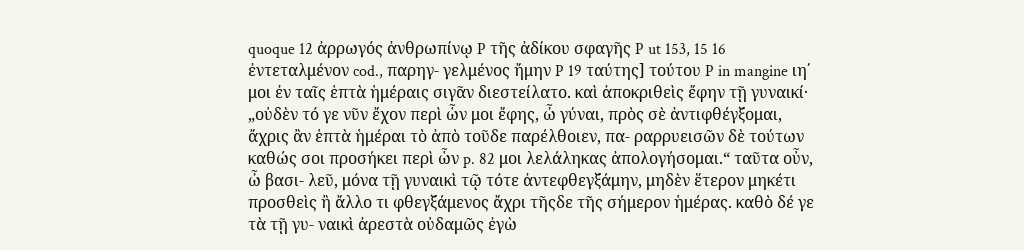quoque 12 ἀρρωγός ἀνθρωπίνῳ P τῆς ἀδίκου σφαγῆς P ut 153, 15 16 ἐντεταλμένον cod., παρηγ- γελμένος ἤμην P 19 ταύτης] τούτου P in mangine ιη΄ μοι ἐν ταῖς ἑπτὰ ἡμέραις σιγᾶν διεστείλατο. καὶ ἀποκριθεὶς ἔφην τῇ γυναικί· „οὐδὲν τό γε νῦν ἔχον περὶ ὧν μοι ἔφης, ὦ γύναι, πρὸς σὲ ἀντιφθέγξομαι, ἄχρις ἂν ἑπτὰ ἡμέραι τὸ ἀπὸ τοῦδε παρέλθοιεν, πα- ραρρυεισῶν δὲ τούτων καθώς σοι προσήκει περὶ ὧν p. 82 μοι λελάληκας ἀπολογήσομαι.“ ταῦτα οὖν, ὦ βασι- λεῦ, μόνα τῇ γυναικὶ τῷ τότε ἀντεφθεγξάμην, μηδὲν ἕτερον μηκέτι προσθεὶς ἢ ἄλλο τι φθεγξάμενος ἄχρι τῆςδε τῆς σήμερον ἡμέρας. καθὸ δέ γε τὰ τῇ γυ- ναικὶ ἀρεστὰ οὐδαμῶς ἐγὼ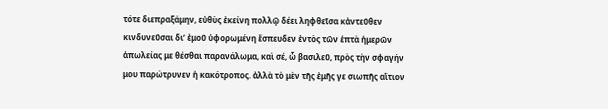τότε διεπραξάμην, εὐθὺς ἐκείνη πολλῷ δέει ληφθεῖσα κἀντεῦθεν κινδυνεῦσαι διʼ ἐμοῦ ὑφορωμένη ἔσπευδεν ἐντὸς τῶν ἑπτὰ ἡμερῶν ἀπωλείας με θέσθαι παρανάλωμα, καὶ σέ, ὦ βασιλεῦ, πρὸς τὴν σφαγήν μου παρώτρυνεν ἡ κακότροπος. ἀλλὰ τὸ μὲν τῆς ἐμῆς γε σιωπῆς αἴτιον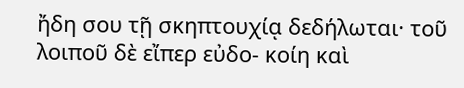ἤδη σου τῇ σκηπτουχίᾳ δεδήλωται· τοῦ λοιποῦ δὲ εἴπερ εὐδο- κοίη καὶ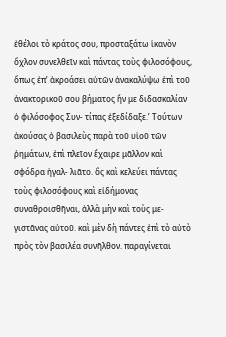ἐθέλοι τὸ κράτος σου, προσταξάτω ἱκανὸν ὄχλον συνελθεῖν καὶ πάντας τοὺς φιλοσόφους, ὅπως ἐπʼ ἀκροάσει αὐτῶν ἀνακαλύψω ἐπὶ τοῦ ἀνακτορικοῦ σου βήματος ἥν με διδασκαλίαν ὁ φιλόσοφος Συν- τίπας ἐξεδίδαξε.ʼ Τούτων ἀκούσας ὁ βασιλεὺς παρὰ τοῦ υἱοῦ τῶν ῥημάτων, ἐπὶ πλεῖον ἔχαιρε μᾶλλον καὶ σφόδρα ἠγαλ- λιᾶτο. ὃς καὶ κελεύει πάντας τοὺς φιλοσόφους καὶ εἰδήμονας συναθροισθῆναι, ἀλλὰ μὴν καὶ τοὺς με- γιστᾶνας αὐτοῦ. καὶ μὲν δὴ πάντες ἐπὶ τὸ αὐτὸ πρὸς τὸν βασιλέα συνῆλθον. παραγίνεται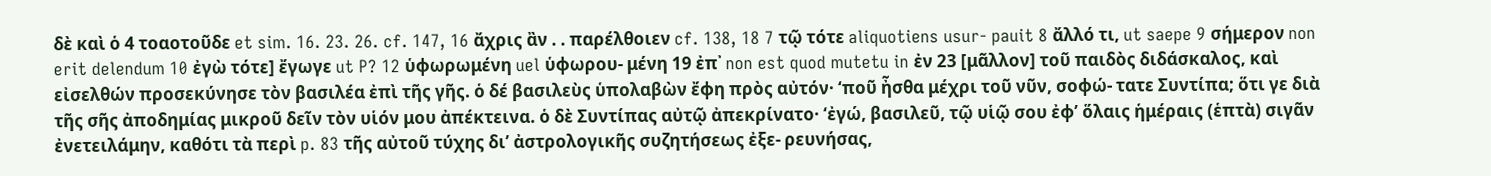δὲ καὶ ὁ 4 τοαοτοῦδε et sim. 16. 23. 26. cf. 147, 16 ἄχρις ἂν . . παρέλθοιεν cf. 138, 18 7 τῷ τότε aliquotiens usur- pauit 8 ἄλλό τι, ut saepe 9 σήμερον non erit delendum 10 ἐγὼ τότε] ἔγωγε ut P? 12 ὑφωρωμένη uel ὑφωρου- μένη 19 ἐπ᾿ non est quod mutetu in ἐν 23 [μᾶλλον] τοῦ παιδὸς διδάσκαλος, καὶ εἰσελθών προσεκύνησε τὸν βασιλέα ἐπὶ τῆς γῆς. ὁ δέ βασιλεὺς ὑπολαβὼν ἔφη πρὸς αὐτόν· ‘ποῦ ἦσθα μέχρι τοῦ νῦν, σοφώ- τατε Συντίπα; ὅτι γε διὰ τῆς σῆς ἀποδημίας μικροῦ δεῖν τὸν υἱόν μου ἀπέκτεινα. ὁ δὲ Συντίπας αὐτῷ ἀπεκρίνατο· ‘ἐγώ, βασιλεῦ, τῷ υἱῷ σου ἐφʼ ὅλαις ἡμέραις (ἑπτὰ) σιγᾶν ἐνετειλάμην, καθότι τὰ περὶ p. 83 τῆς αὐτοῦ τύχης διʼ ἀστρολογικῆς συζητήσεως ἐξε- ρευνήσας,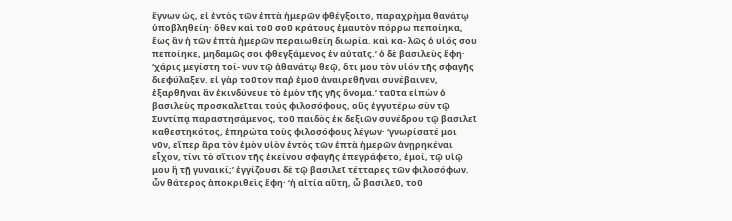ἔγνων ὡς, εἰ ἐντὸς τῶν ἑπτὰ ἡμερῶν φθέγξοιτο, παραχρὴμα θανάτῳ ὑποβληθείη· ὅθεν καὶ τοῦ σοῦ κράτους ἐμαυτὸν πόρρω πεποίηκα, ἕως ἂν ἡ τῶν ἑπτὰ ἡμερῶν περαιωθείη διωρία. καὶ κα- λῶς ὁ υἱός σου πεποίηκε, μηδαμῶς σοι φθεγξάμενος ἐν αὐταῖς.’ ὁ δὲ βασιλεὺς ἔφη· ‘χάρις μεγίστη τοί- νυν τῷ ἀθανάτῳ θεῷ, ὅτι μου τὸν υἱόν τῆς σφαγῆς διεφύλαξεν. εἰ γὰρ τοῦτον παῤ ἐμοῦ ἀναιρεθῆναι συνέβαινεν, ἐξαρθῆναι ἂν ἐκινδύνευε τὸ ἐμὸν τῆς γῆς ὄνομα.ʼ ταῦτα εἰπὼν ὁ βασιλεὺς προσκαλεῖται τούς φιλοσόφους, οὓς ἐγγυτέρω σὺν τῷ Συντίπᾳ παραστησάμενος, τοῦ παιδὸς ἐκ δεξιῶν συνέδρου τῷ βασιλεῖ καθεστηκότος, ἐπηρώτα τοὺς φιλοσόφους λέγων· ‘γνωρίσατέ μοι νῦν, εἴπερ ἄρα τὸν ἐμὸν υἱὸν ἐντὸς τῶν ἑπτὰ ἡμερῶν ἀνῃρηκέναι εἶχον, τίνι τὸ σἴτιον τῆς ἐκείνου σφαγῆς ἐπεγράφετο, ἐμοί, τῷ υἱῷ μου ἢ τῇ γυναικί;’ ἐγγίζουσι δὲ τῷ βασιλεῖ τέτταρες τῶν φιλοσόφων. ὧν θάτερος ἀποκριθεὶς ἔφη· ‘ἡ αἰτία αὕτη, ὦ βασιλεῦ, τοῦ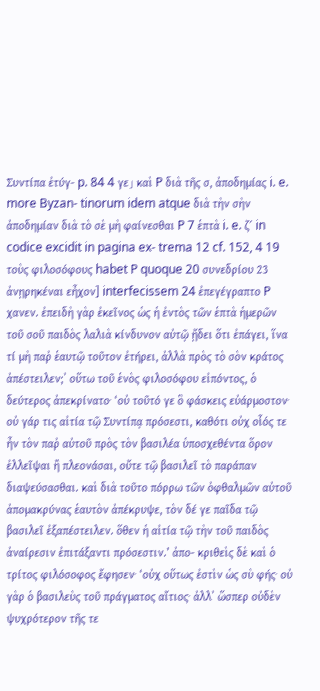Συντίπα ἐτύγ- p. 84 4 γε⌋ καὶ P διὰ τῆς σ, ἀποδημίας i. e. more Byzan- tinorum idem atque διὰ τὴν σὴν ἀποδημίαν διὰ τὸ σὲ μὴ φαίνεσθαι P 7 ἑπτὰ i. e. ζ΄ in codice excidit in pagina ex- trema 12 cf. 152, 4 19 τοὺς φιλοσόφους habet P quoque 20 συνεδρίου 23 ἀνῃρηκέναι εἦχον] interfecissem 24 ἐπεγέγραπτο P χανεν. ἐπειδὴ γὰρ ἐκεῖνος ὡς ἡ ἐντὸς τῶν ἑπτὰ ἡμερῶν τοῦ σοῦ παιδὸς λαλιὰ κίνδυνον αὐτῷ ᾔδει ὅτι ἐπάγει, ἵνα τί μὴ παῤ ἑαυτῷ τοῦτον ἐτήρει, ἀλλὰ πρὸς τὸ σὸν κράτος ἀπέστειλεν;ʼ οὕτω τοῦ ἑνὸς φιλοσόφου εἰπόντος, ὁ δεύτερος ἀπεκρίνατο· ‘οὐ τοῦτό γε ὃ φάσκεις εὐάρμοστον· οὐ γάρ τις αἰτία τῷ Συντίπᾳ πρόσεστι, καθότι οὐχ οἷός τε ἦν τὸν παῤ αὐτοῦ πρὸς τὸν βασιλέα ὑποσχεθέντα ὅρον ἐλλεῖψαι ἢ πλεονάσαι, οὔτε τῷ βασιλεῖ τὸ παράπαν διαψεύσασθαι. καὶ διὰ τοῦτο πόρρω τῶν ὀφθαλμῶν αὐτοῦ ἀπομακρύνας ἑαυτὸν ἀπέκρυψε, τὸν δέ γε παῖδα τῷ βασιλεῖ ἐξαπέστειλεν. ὅθεν ἡ αἰτία τῷ τὴν τοῦ παιδὸς ἀναίρεσιν ἐπιτάξαντι πρόσεστιν.’ ἀπο- κριθεὶς δὲ καὶ ὁ τρίτος φιλόσοφος ἔφησεν· ‘οὐχ οὕτως ἐστὶν ὡς σὺ φής· οὐ γὰρ ὁ βασιλεὺς τοῦ πράγματος αἴτιος· ἀλλʼ ὥσπερ οὐδὲν ψυχρότερον τῆς τε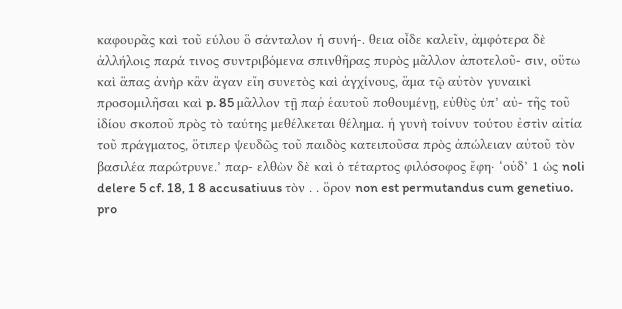καφουρᾶς καὶ τοῦ εύλου ὃ σάνταλον ἡ συνή-. θεια οἶδε καλεῖν, ἀμφότερα δὲ ἀλλήλοις παρά τινος συντριβόμενα σπινθῆρας πυρὸς μᾶλλον ἀποτελοῦ- σιν, οὕτω καὶ ἅπας ἀνὴρ κἂν ἄγαν εἴη συνετὸς καὶ ἀγχίνους, ἅμα τῷ αὐτὸν γυναικὶ προσομιλῆσαι καὶ p. 85 μᾶλλον τῇ παῤ ἑαυτοῦ ποθουμένῃ, εὐθὺς ὑπ’ αὐ- τῆς τοῦ ἰδίου σκοποῦ πρὸς τὸ ταύτης μεθέλκεται θέλημα. ἡ γυνὴ τοίνυν τούτου ἐστὶν αἰτία τοῦ πράγματος, ὅτιπερ ψευδῶς τοῦ παιδὸς κατειποῦσα πρὸς ἀπώλειαν αὐτοῦ τὸν βασιλέα παρώτρυνε.’ παρ- ελθὼν δὲ καὶ ὁ τέταρτος φιλόσοφος ἔφη· ‘οὐδ’ 1 ὡς noli delere 5 cf. 18, 1 8 accusatiuus τὸν . . ὅρον non est permutandus cum genetiuo. pro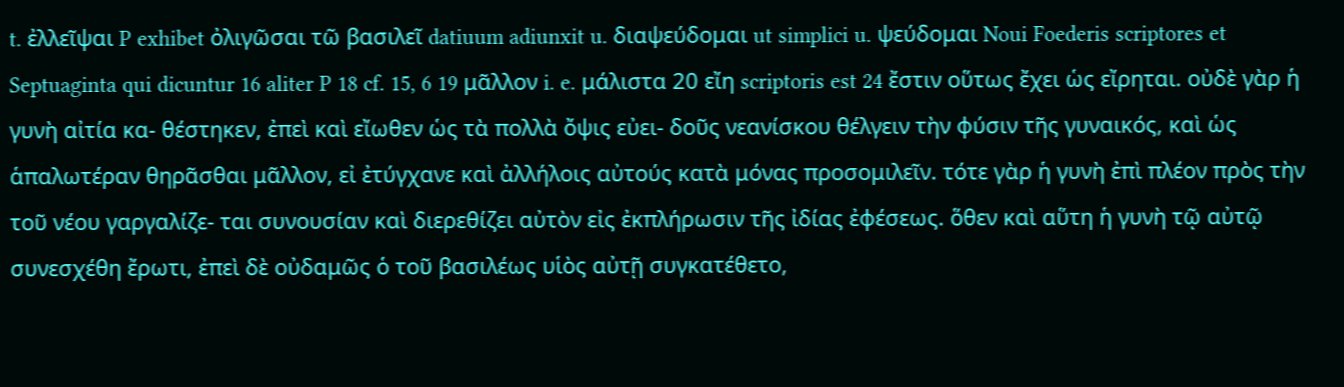t. ἐλλεῖψαι P exhibet ὀλιγῶσαι τῶ βασιλεῖ datiuum adiunxit u. διαψεύδομαι ut simplici u. ψεύδομαι Noui Foederis scriptores et Septuaginta qui dicuntur 16 aliter P 18 cf. 15, 6 19 μᾶλλον i. e. μάλιστα 20 εἴη scriptoris est 24 ἔστιν οὕτως ἔχει ὡς εἴρηται. οὐδὲ γὰρ ἡ γυνὴ αἰτία κα- θέστηκεν, ἐπεὶ καὶ εἴωθεν ὡς τὰ πολλὰ ὄψις εὐει- δοῦς νεανίσκου θέλγειν τὴν φύσιν τῆς γυναικός, καὶ ὡς ἁπαλωτέραν θηρᾶσθαι μᾶλλον, εἰ ἐτύγχανε καὶ ἀλλήλοις αὐτούς κατὰ μόνας προσομιλεῖν. τότε γὰρ ἡ γυνὴ ἐπὶ πλέον πρὸς τὴν τοῦ νέου γαργαλίζε- ται συνουσίαν καὶ διερεθίζει αὐτὸν εἰς ἐκπλήρωσιν τῆς ἰδίας ἐφέσεως. ὅθεν καὶ αὕτη ἡ γυνὴ τῷ αὐτῷ συνεσχέθη ἔρωτι, ἐπεὶ δὲ οὐδαμῶς ὁ τοῦ βασιλέως υἱὸς αὐτῇ συγκατέθετο,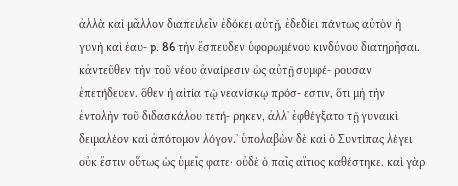ἀλλὰ καὶ μᾶλλον διαπειλεῖν ἐδόκει αὐτῇ, ἐδεδίει πάντως αὐτὸν ἡ γυνὴ καὶ ἑαυ- p. 86 τὴν ἔσπευδεν ὑφορωμένου κινδύνου διατηρῆσαι. κἀντεῦθεν τὴν τοῦ νέου ἀναίρεσιν ὡς αὐτῇ συμφέ- ρουσαν ἐπετήδευεν. ὅθεν ἡ αἰτία τῷ νεανίσκῳ πρόσ- εστιν, ὅτι μὴ τὴν ἐντολὴν τοῦ διδασκάλου τετή- ρηκεν, ἀλλʼ ἐφθέγξατο τῇ γυναικὶ δειμαλέον καὶ ἀπότομον λόγον.ʼ ὑπολαβὼν δὲ καὶ ὁ Συντίπας λέγει οὐκ ἔστιν οὕτως ὡς ὑμεῖς φατε· οὐδὲ ὁ παῖς αἴτιος καθέστηκε. καὶ γὰρ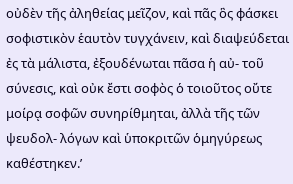οὐδὲν τῆς ἀληθείας μεῖζον, καὶ πᾶς ὃς φάσκει σοφιστικὸν ἑαυτὸν τυγχάνειν, καὶ διαψεύδεται ἐς τὰ μάλιστα, ἐξουδένωται πᾶσα ἡ αὐ- τοῦ σύνεσις, καὶ οὐκ ἔστι σοφὸς ὁ τοιοῦτος οὔτε μοίρᾳ σοφῶν συνηρίθμηται, ἀλλὰ τῆς τῶν ψευδολ- λόγων καὶ ὑποκριτῶν ὁμηγύρεως καθέστηκεν.ʼ